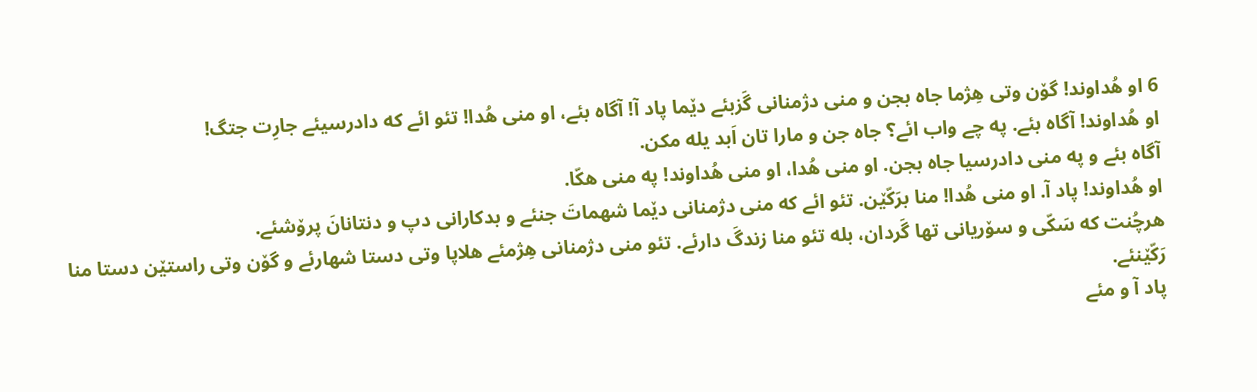6 او هُداوند! گۆن وتی هِژما جاه بجن و منی دژمنانی گَزبئے دێما پاد آ! آگاه بئے، او منی هُدا! تئو ائے که دادرسیئے جارِت جتگ!
او هُداوند! آگاه بئے. په چے واب ائے؟ جاه جن و مارا تان اَبد یله مکن.
آگاه بئے و په منی دادرسیا جاه بجن. او منی هُدا، او منی هُداوند! په منی هکّا.
او هُداوند! پاد آ. او منی هُدا! منا برَکّێن. تئو ائے که منی دژمنانی دێما شهماتَ جنئے و بدکارانی دپ و دنتانانَ پرۆشئے.
هرچُنت که سَکّی و سۆریانی تها گَردان، بله تئو منا زندگَ دارئے. تئو منی دژمنانی هِژمئے هلاپا وتی دستا شهارئے و گۆن وتی راستێن دستا منا رَکّێنئے.
پاد آ و مئے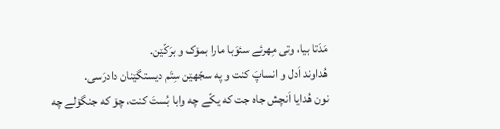مَدَتا بیا، وتی مِهرئے سئوَبا مارا بمۆک و برَکّێن.
هُداوند اَدل و انساپَ کنت و په سجّهێن سِتَم دیستگێنان دادرَسی.
نون هُدایا اَنچش جاه جت که یکّے چه وابا بُستَ کنت، چۆ که جنگۆلے چه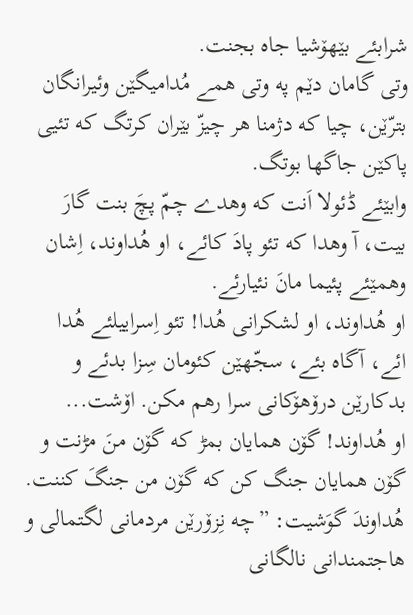شرابئے بێهۆشیا جاه بجنت.
وتی گامان دێم په وتی همے مُدامیگێن وئیرانگان بترّێن، چیا که دژمنا هر چیزّ بێران کرتگ که تئیی پاکێن جاگها بوتگ.
وابێئے ڈئولا اَنت که وهدے چمّ پچَ بنت گارَ بیت، آ وهدا که تئو پادَ کائے، او هُداوند، اِشان وهمێئے پئیما مانَ نئیارئے.
او هُداوند، او لشکرانی هُدا! تئو اِسراییلئے هُدا ائے، آگاه بئے، سجّهێن کئومان سِزا بدئے و بدکارێن درۆهۆکانی سرا رهم مکن. اۆشت...
او هُداوند! گۆن همایان بمڑ که گۆن منَ مڑنت و گۆن همایان جنگ کن که گۆن من جنگَ کننت.
هُداوندَ گوَشیت: ”چه نِزۆرێن مردمانی لگتمالی و هاجتمندانی نالگانی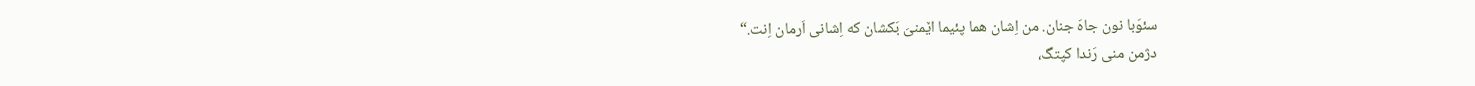سئوَبا نون جاهَ جنان. من اِشان هما پئیما اێمنیَ بَکشان که اِشانی اَرمان اِنت.“
دژمن منی رَندا کپتگ،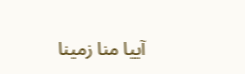آییا منا زمینا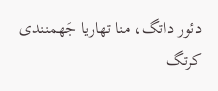دئور داتگ، منا تهاریا جَهمنندی کرتگ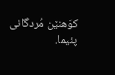کوَهنێن مُردگانی پئیما.